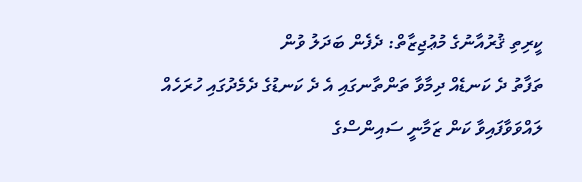ކީރިތި ޤުރުއާނުގެ މުޢުޖިޒާތް: ދެފެން ބަދަލު ވުން
ތަފާތު ދެ ކަނޑެއް ދިމާވާ ތަންތާނގައި އެ ދެ ކަނޑުގެ ދެމެދުގައި ހުރަހެއް ލައްވަވާފައިވާ ކަން ޒަމާނީ ސައިންސްގެ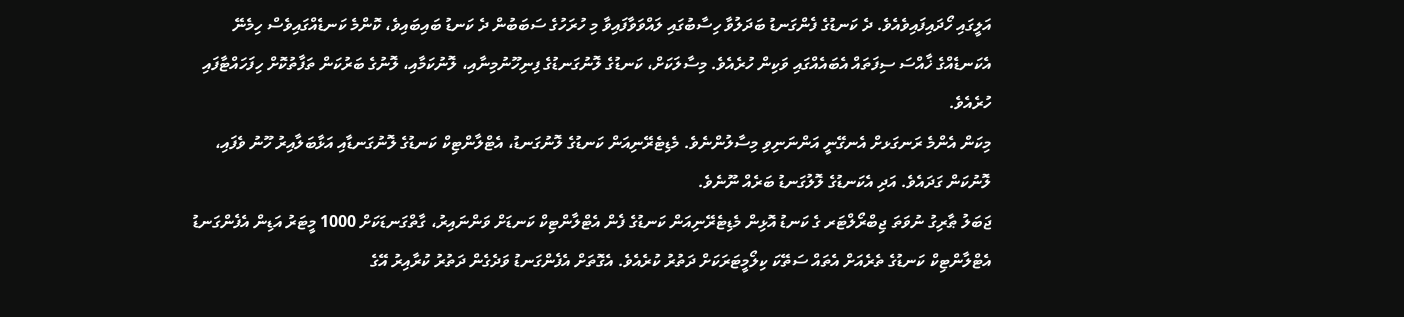އަލީގައި ހޯދައިފައިވެއެވެ. ދެ ކަނޑުގެ ފެންގަނޑު ބަދަލުވާ ހިސާބުގައި ލައްވަވާފައިވާ މި ހުރަހުގެ ސަބަބުން ދެ ކަނޑު ބައިބައިވެ، ކޮންމެ ކަނޑެއްގައިވެސް ހިމެނޭ އެކަނޑެއްގެ ޚާއްސަ ސިފަތައް އެބައެއްގައި ވަކިން ހުރެއެވެ. މިސާލަކަށް، ކަނޑުގެ ލޮނުގަނޑުގެ ފިނިހޫނުމިނާއި، ލޮނުކަމާއި، ލޮނުގެ ބަރުކަން ތަފާތުކޮށް ހިފަހައްޓާފައި ހުރެއެވެ.
މިކަން އެންމެ ރަނގަޅށް އެނގޭނީ އަންނަނިވި މިސާލުންނެވެ. މެޑިޓެރޭނިއަން ކަނޑުގެ ލޮނުގަނޑު، އެޓްލާންޓިކް ކަނޑުގެ ލޮނުގަނޑާއި އަޅާބަލާއިރު ހޫނު ވެފައި، ލޮނުކަން ގަދައެވެ. އަދި އެކަނޑުގެ ލޮލުގަނޑު ބަރެއް ނޫނެވެ.
ޖަބަލު ޠާރިގު ނުވަތަ ޖިބްރޯލްޓަރ ގެ ކަނޑު އޮޅިން މެޑިޓެރޭނިއަން ކަނޑުގެ ފެން އެޓްލާންޓިކް ކަނޑަށް ވަންނައިރު، ގާތްގަނޑަކަށް 1000 މީޓަރު އަޑިން އެފެންގަނޑު އެޓްލާންޓިކް ކަނޑުގެ ތެރެއަށް އެތައް ސަތޭކަ ކިލޯމީޓަރަކަށް ދަތުރު ކުރެއެވެ. އެގޮތަށް އެފެންގަނޑު ވަދެގެން ދަތުރު ކުރާއިރު އޭގެ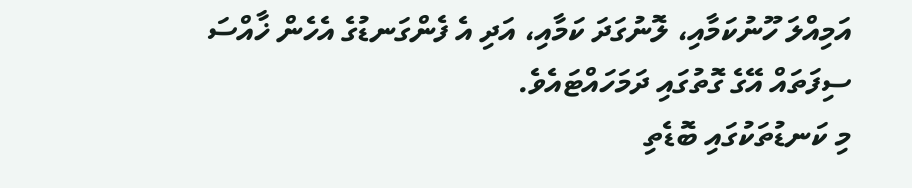އަމިއްލަ ހޫނުކަމާއި، ލޮނުގަދަ ކަމާއި، އަދި އެ ފެންގަނޑުގެ އެހެން ޚާއްސަ ސިފަތައް އޭގެ ގޮތުގައި ދަމަހައްޓައެވެ.
މި ކަނޑުތަކުގައި ބޮޑެތި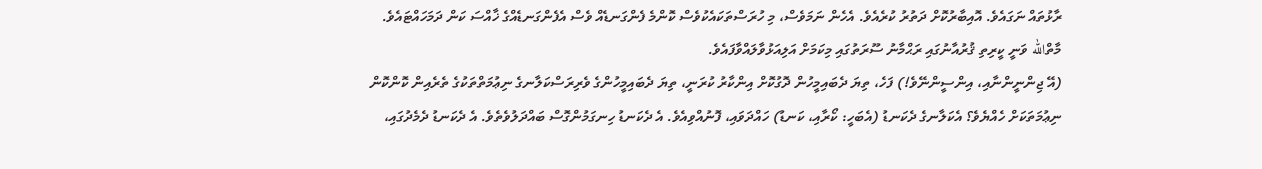ރާޅުތައް ނަގައެވެ. އޮއިބާރުކޮށް ދަތުރު ކުރެއެވެ. އެހެން ނަމަވެސް، މި ހުރަސްތަކައެކުވެސް ކޮންމެ ފެންގަނޑެއް ވެސް އެފެންގަނޑެއްގެ ޚާއްސަ ކަން ދަމަހައްޓައެވެ.
މާތްالله ވަނީ ކީރިތި ޤުރުއާނުގައި ރަޙްމާނު ސޫރަތުގައި މިކަމަށް އަލިއަޅުވާލައްވާފައެވެ.
(އޭ ޖިންނީންނާއި، އިންސީންނޭވެ!) ފަހެ، ތިޔަ ދެބައިމީހުން ދޮގުކޮށް އިންކާރު ކުރަނީ، ތިޔަ ދެބައިމީހުންގެ ވެރިރަސްކަލާނގެ ނިޢުމަތްތަކުގެ ތެރެއިން ކޮންކޮން ނިޢުމަތަކަށް ހެއްޔެވެ؟ އެކަލާނގެ ދެކަނޑު (އެބަހީ: ކޯރާއި، ކަނޑު) ހައްދަވައި، ފޮނުއްވިއެވެ. އެ ދެކަނޑު ހިނގަމުންގޮސް ބައްދަލުވެތެވެ. އެ ދެކަނޑު ދެމެދުގައި،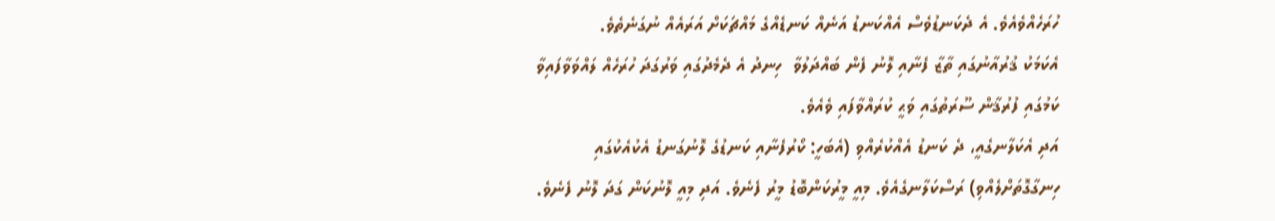ހުރަހެއްވެއެވެ. އެ ދެކަނޑުވެސް އެއްކަނޑު އަނެއް ކަނޑެއްގެ މައްޗަކަށް އަރައެއް ނުގަނެތެވެ.
އެކަމަކު ޤުރުއާނުގައި ތާޒާ ފެނާއި ލޮނު ފެން ބައްދަލުވާ  ހިނދު އެ ދެމެދުގައި ވަރުގަދަ ހުރަހެއް ލައްވަވާފައިވާ ކަމުގައި ފުރުޤާން ސޫރަތުގައި ވަޙީ ކުރައްވާފައި ވެއެވެ.
އަދި އެކަލާނގެއީ، ދެ ކަނޑު އެއްކުރެއްވި (އެބަހީ: ކޯރުފެނާއި ކަނޑުގެ ލޮނުގަނޑު އެކުއެކުގައި ހިނގާގޮތަށްލެއްވި) ރަސްކަލާނގެއެވެ. މިއީ މީރުކަންބޮޑު މީރު ފެނެވެ. އަދި މިއީ ލޮނުކަން ގަދަ ލޮނު ފެނެވެ.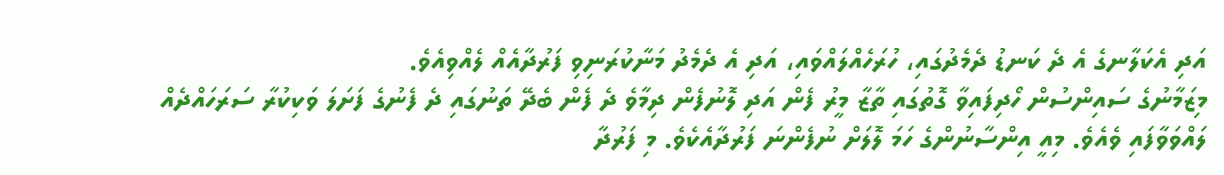އަދި އެކަލާނގެ އެ ދެ ކަނޑު ދެމެދުގައި، ހުރަހެއްލައްވައި، އަދި އެ ދެމެދު މަނާކުރަނިވި ފަރުދާއެއް ލެއްވިއެވެ.
މިޒަމާނުގެ ސައިންސުން ހޯދިފައިވާ ގޮތުގައި ތާޒާ މީރު ފެން އަދި ލޮނުފެން ދިމާވެ ދެ ފެން ބެދޭ ތަނުގައި ދެ ފެނުގެ ފަށަލަ ވަކިކުރާ ސަރަހައްދެއް ލައްވަވާފައި ވެއެވެ. މިއީ އިންސާނުންގެ ހަމަ ލޮލަށް ނުފެންނަ ފަރުދާއެކެވެ. މި ފަރުދާ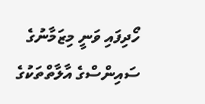ހޯދިފައި ވަނީ މިޒަމާނުގެ ސައިންސްގެ އާލާތްތަކުގެ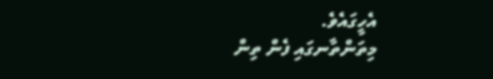އެހީގައެވެ.
މިތަންތާނގައި ފެން ތިން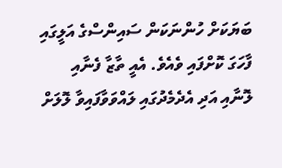ބަޔަކަށް ހުންނަކަން ސައިންސްގެ އަލީގައި ފާހަގަ ކޮށްފައި ވެއެވެ. އެއީ ތާޒާ ފެނާއި ލޮނާއި އަދި އެދެމެދުގައި ލައްވަވާފައިވާ ލޮލަށް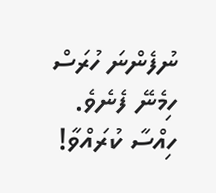ނުފެންނަ ހުރަސް ހިމެނޭ ފެނެވެ.
ހިއްސާ ކުރައްވާ!